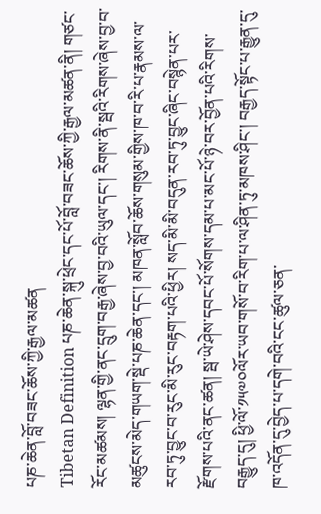པཎ་ཆེན་བློ་བཟང་ཆོས་ཀྱི་རྒྱལ་མཚན
Tibetan Definition པཎ་ཆེན་སྐུ་ཕྲེང་དང་པོ་བློ་བཟང་ཆོས་ཀྱི་རྒྱལ་མཚན་ནི། གཙང་རོང་མཚམས། ལྷན་གྱི་ནང་དྲུག་བརྒྱ་ཞེས་བྱ་བའི་ཡུལ་དང་། རིགས་ནི་སྦའི་རིགས་ཞེས་བྱ་བ་མཚུངས་མེད་གཡག་སྡེ་པཎ་ཆེན་དང་། མཁན་སློབ་ཆོས་གསུམ་གྱིས་ཁ་བ་རི་པ་རྣམས་ལ་རབ་ཏུ་བྱུང་བ་རུང་མི་རུང་བརྟག་པའི་ཕྱིར། སད་མི་མི་བདུན་རབ་ཏུ་བྱུང་ཞིང་བསྙེན་པར་རྫོགས་པའི་ནང་ཚན། སྦ་ཡེ་ཤེས་དབང་པོ་སོགས་དམ་པ་མང་པོ་ཉེ་བར་བྱོན་པའི་རིགས་བརྒྱུད་དུ། ཕྱི་ལོ་༡༥༧༠ལོར་ཡབ་གསོ་བ་རིག་པ་ལ་ཤིན་ཏུ་མཁས་ཤིང་། བརྒྱད་སྟོང་པ་རྒྱུན་དུ་ཁ་འདོན་དུ་བྱེད་པ་དགེ་བའི་ངང་ཚུལ་ཅན་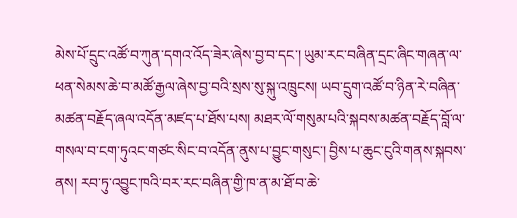མེས་པོ་དྲུང་འཚོ་བ་ཀུན་དགའ་འོད་ཟེར་ཞེས་བྱ་བ་དང་། ཡུམ་རང་བཞིན་དྲང་ཞིང་གཞན་ལ་ཕན་སེམས་ཆེ་བ་མཚོ་རྒྱལ་ཞེས་བྱ་བའི་སྲས་སུ་སྐུ་འཁྲུངས། ཡབ་དྲུག་འཚོ་བ་ཉིན་རེ་བཞིན་མཚན་བརྗོད་ཞལ་འདོན་མཛད་པ་ཐོས་པས། མཐར་ལོ་གསུམ་པའི་སྐབས་མཚན་བརྗོད་བློ་ལ་གསལ་བ་ངག་ཏུའང་གཙང་སིང་བ་འདོན་ནུས་པ་བྱུང་གསུང་། བྱིས་པ་ཆུང་ངུའི་གནས་སྐབས་ནས། རབ་ཏུ་འབྱུང་ཁའི་བར་རང་བཞིན་གྱི་ཁ་ན་མ་ཐོ་བ་ཆེ་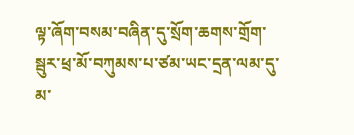ལྟ་ཞོག་བསམ་བཞིན་དུ་སྲོག་ཆགས་གྲོག་སྦུར་ཕྲ་མོ་བཀུམས་པ་ཙམ་ཡང་དྲན་ལམ་དུ་མ་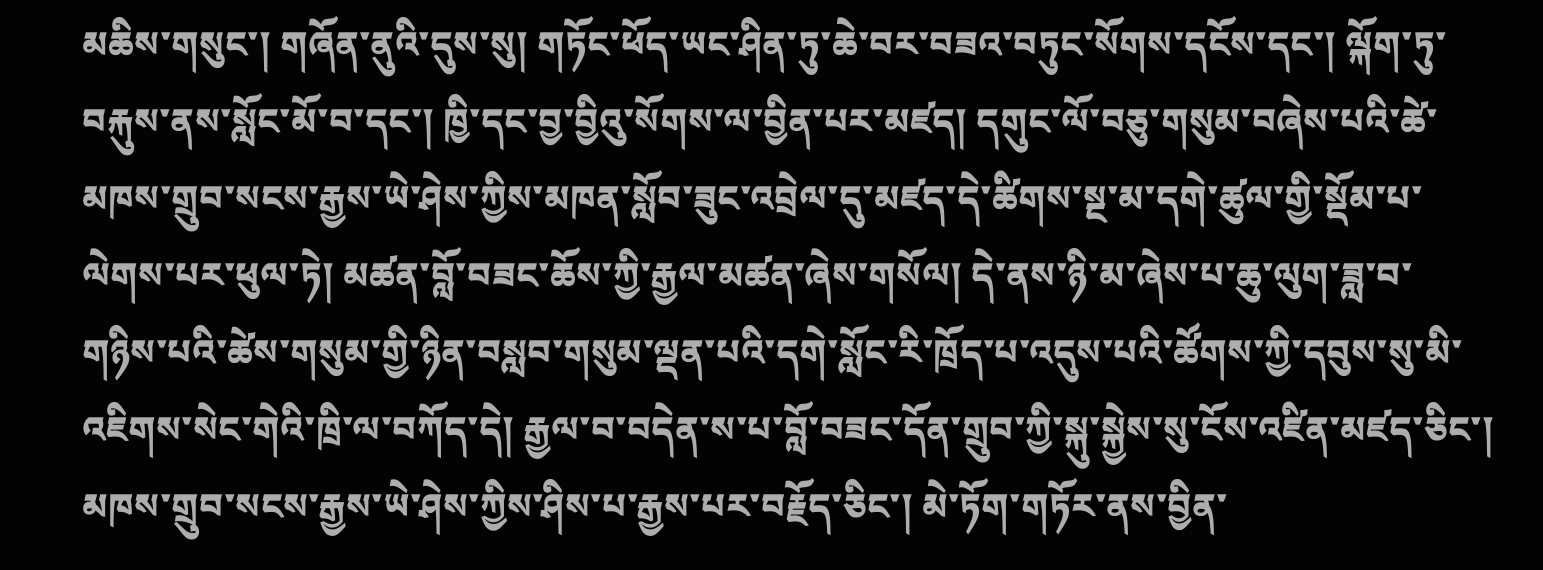མཆིས་གསུང་། གཞོན་ནུའི་དུས་སུ། གཏོང་ཕོད་ཡང་ཤིན་ཏུ་ཆེ་བར་བཟའ་བཏུང་སོགས་དངོས་དང་། ལྐོག་ཏུ་བརྐུས་ནས་སློང་མོ་བ་དང་། ཁྱི་དང་བྱ་བྱིའུ་སོགས་ལ་བྱིན་པར་མཛད། དགུང་ལོ་བཅུ་གསུམ་བཞེས་པའི་ཚེ་མཁས་གྲུབ་སངས་རྒྱས་ཡེ་ཤེས་ཀྱིས་མཁན་སློབ་ཟུང་འབྲེལ་དུ་མཛད་དེ་ཚིགས་སྔ་མ་དགེ་ཚུལ་གྱི་སྡོམ་པ་ལེགས་པར་ཕུལ་ཏེ། མཚན་བློ་བཟང་ཆོས་ཀྱི་རྒྱལ་མཚན་ཞེས་གསོལ། དེ་ནས་ཉི་མ་ཞེས་པ་ཆུ་ལུག་ཟླ་བ་གཉིས་པའི་ཚེས་གསུམ་གྱི་ཉིན་བསླབ་གསུམ་ལྡན་པའི་དགེ་སློང་རི་ཁྲོད་པ་འདུས་པའི་ཚོགས་ཀྱི་དབུས་སུ་མི་འཇིགས་སེང་གེའི་ཁྲི་ལ་བཀོད་དེ། རྒྱལ་བ་བདེན་ས་པ་བློ་བཟང་དོན་གྲུབ་ཀྱི་སྐུ་སྐྱེས་སུ་ངོས་འཛིན་མཛད་ཅིང་། མཁས་གྲུབ་སངས་རྒྱས་ཡེ་ཤེས་ཀྱིས་ཤིས་པ་རྒྱས་པར་བརྗོད་ཅིང་། མེ་ཏོག་གཏོར་ནས་བྱིན་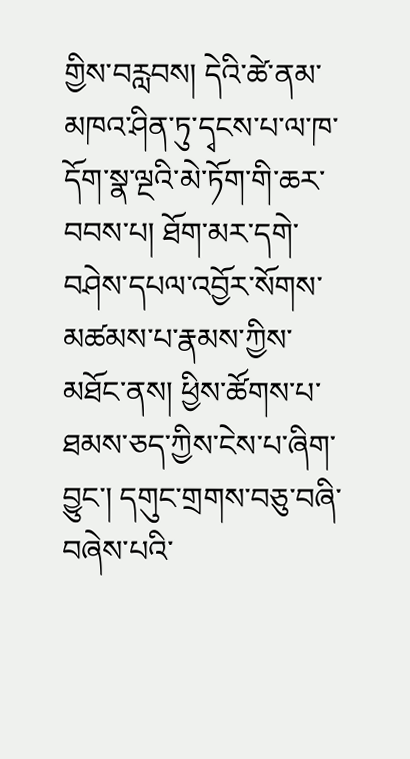གྱིས་བརླབས། དེའི་ཚེ་ནམ་མཁའ་ཤིན་ཏུ་དྭངས་པ་ལ་ཁ་དོག་སྣ་ལྔའི་མེ་ཏོག་གི་ཆར་བབས་པ། ཐོག་མར་དགེ་བཤེས་དཔལ་འབྱོར་སོགས་མཚམས་པ་རྣམས་ཀྱིས་མཐོང་ནས། ཕྱིས་ཚོགས་པ་ཐམས་ཅད་ཀྱིས་ངེས་པ་ཞིག་བྱུང་། དགུང་གྲགས་བཅུ་བཞི་བཞེས་པའི་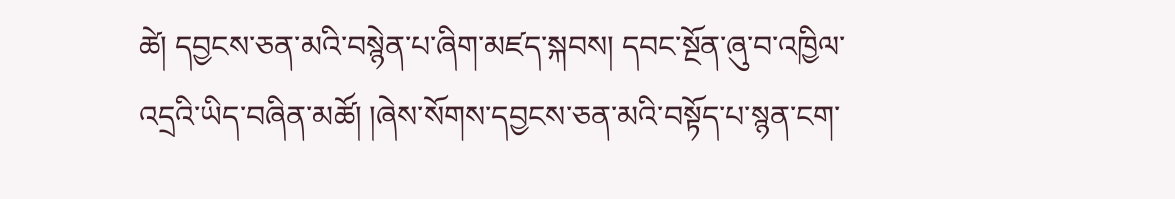ཚེ། དབྱངས་ཅན་མའི་བསྙེན་པ་ཞིག་མཛད་སྐབས། དབང་སྔོན་ཞུ་བ་འཁྱིལ་འདྲའི་ཡིད་བཞིན་མཚོ། །ཞེས་སོགས་དབྱངས་ཅན་མའི་བསྟོད་པ་སྙན་ངག་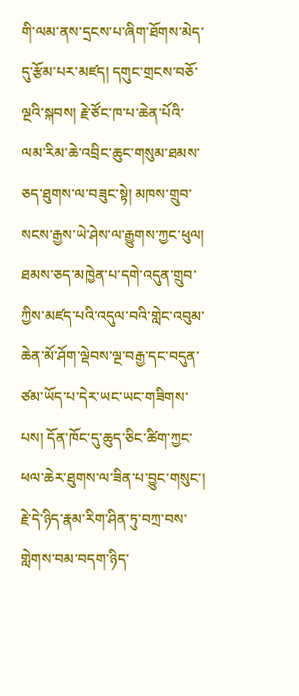གི་ལམ་ནས་དྲངས་པ་ཞིག་ཐོགས་མེད་དུ་རྩོམ་པར་མཛད། དགུང་གྲངས་བཅོ་ལྔའི་སྐབས། རྗེ་ཙོང་ཁ་པ་ཆེན་པོའི་ལམ་རིམ་ཆེ་འབྲིང་ཆུང་གསུམ་ཐམས་ཅད་ཐུགས་ལ་བཟུང་སྟེ། མཁས་གྲུབ་སངས་རྒྱས་ཡེ་ཤེས་ལ་རྒྱུགས་ཀྱང་ཕུལ། ཐམས་ཅད་མཁྱེན་པ་དགེ་འདུན་གྲུབ་ཀྱིས་མཛད་པའི་འདུལ་བའི་གླེང་འབུམ་ཆེན་མོ་ཤོག་ལྡེབས་ལྔ་བརྒྱ་དང་བདུན་ཙམ་ཡོད་པ་དེར་ཡང་ཡང་གཟིགས་པས། དོན་ཁོང་དུ་ཆུད་ཅིང་ཚིག་ཀྱང་ཕལ་ཆེར་ཐུགས་ལ་ཟིན་པ་བྱུང་གསུང་། རྗེ་དེ་ཉིད་རྣམ་རིག་ཤིན་ཏུ་བཀྲ་བས་གླེགས་བམ་བདག་ཉིད་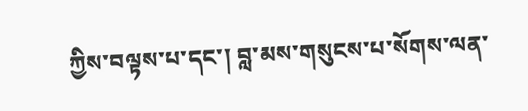ཀྱིས་བལྟས་པ་དང་། བླ་མས་གསུངས་པ་སོགས་ལན་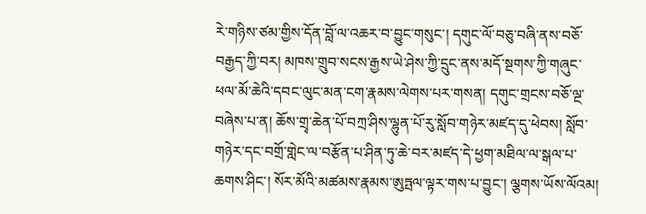རེ་གཉིས་ཙམ་གྱིས་དོན་བློ་ལ་འཆར་བ་བྱུང་གསུང་། དགུང་ལོ་བཅུ་བཞི་ནས་བཅོ་བརྒྱད་ཀྱི་བར། མཁས་གྲུབ་སངས་རྒྱས་ཡེ་ཤེས་ཀྱི་དྲུང་ནས་མདོ་སྔགས་ཀྱི་གཞུང་ཕལ་མོ་ཆེའི་དབང་ལུང་མན་ངག་རྣམས་ལེགས་པར་གསན། དགུང་གྲངས་བཅོ་ལྔ་བཞེས་པ་ན། ཆོས་གྲྭ་ཆེན་པོ་བཀྲ་ཤིས་ལྷུན་པོ་རུ་སློབ་གཉེར་མཛད་དུ་ཕེབས། སློབ་གཉེར་དང་བགྲོ་གླེང་ལ་བརྩོན་པ་ཤིན་ཏུ་ཆེ་བར་མཛད་དེ་ཕྱག་མཐིལ་ལ་སྒལ་པ་ཆགས་ཤིང་། སོར་མོའི་མཚམས་རྣམས་ཨུཏྤལ་ལྟར་གས་པ་བྱུང་། ལྕགས་ཡོས་ལོའམ།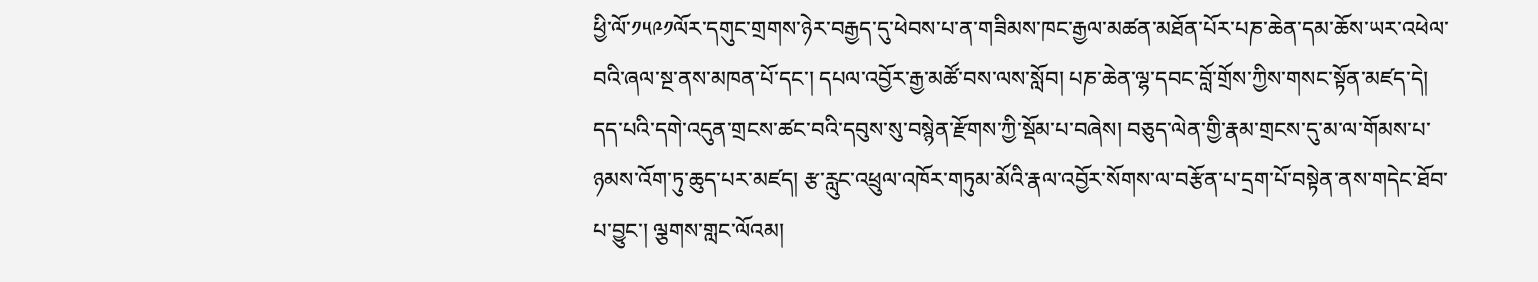ཕྱི་ལོ་༡༥༩༡ལོར་དགུང་གྲགས་ཉེར་བརྒྱད་དུ་ཕེབས་པ་ན་གཟིམས་ཁང་རྒྱལ་མཚན་མཐོན་པོར་པཎ་ཆེན་དམ་ཆོས་ཡར་འཕེལ་བའི་ཞལ་སྔ་ནས་མཁན་པོ་དང་། དཔལ་འབྱོར་རྒྱ་མཚོ་བས་ལས་སློབ། པཎ་ཆེན་ལྷ་དབང་བློ་གྲོས་ཀྱིས་གསང་སྟོན་མཛད་དེ། དད་པའི་དགེ་འདུན་གྲངས་ཚང་བའི་དབུས་སུ་བསྙེན་རྫོགས་ཀྱི་སྡོམ་པ་བཞེས། བཅུད་ལེན་གྱི་རྣམ་གྲངས་དུ་མ་ལ་གོམས་པ་ཉམས་འོག་ཏུ་ཆུད་པར་མཛད། རྩ་རླུང་འཕྲུལ་འཁོར་གཏུམ་མོའི་རྣལ་འབྱོར་སོགས་ལ་བརྩོན་པ་དྲག་པོ་བསྟེན་ནས་གདེང་ཐོབ་པ་བྱུང་། ལྕགས་གླང་ལོའམ།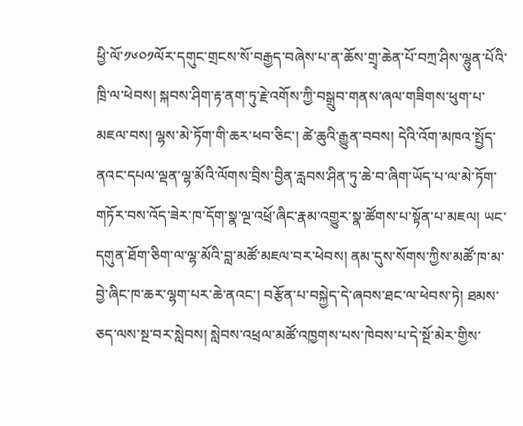ཕྱི་ལོ་༡༦༠༡ལོར་དགུང་གྲངས་སོ་བརྒྱད་བཞེས་པ་ན་ཆོས་གྲྭ་ཆེན་པོ་བཀྲ་ཤིས་ལྷུན་པོའི་ཁྲི་ལ་ཕེབས། སྐབས་ཤིག་རྟ་ནག་ཏུ་རྗེ་འགོས་ཀྱི་བསྒྲུབ་གནས་ཞལ་གཟིགས་ཕུག་པ་མཇལ་བས། ལྷས་མེ་ཏོག་གི་ཆར་ཕབ་ཅིང་། ཚེ་ཆུའི་རྒྱུན་བབས། དེའི་འོག་མཁའ་སྤྱོད་ནའང་དཔལ་ལྡན་ལྷ་མོའི་ལོགས་བྲིས་བྱིན་རླབས་ཤིན་ཏུ་ཆེ་བ་ཞིག་ཡོད་པ་ལ་མེ་ཏོག་གཏོར་བས་འོད་ཟེར་ཁ་དོག་སྣ་ལྔ་འཕྲོ་ཞིང་རྣམ་འགྱུར་སྣ་ཚོགས་པ་སྟོན་པ་མཇལ། ཡང་དགུན་ཐོག་ཅིག་ལ་ལྷ་མོའི་བླ་མཚོ་མཇལ་བར་ཕེབས། ནམ་དུས་སོགས་ཀྱིས་མཚོ་ཁ་མ་བྱེ་ཞིང་ཁ་ཆར་ལྷག་པར་ཆེ་ནའང་། བརྩོན་པ་བསྐྱེད་དེ་ཞབས་ཐང་ལ་ཕེབས་ཏེ། ཐམས་ཅད་ལས་སྔ་བར་སླེབས། སླེབས་འཕྲལ་མཚོ་འཁྱགས་པས་ཁེབས་པ་དེ་སྔོ་མེར་གྱིས་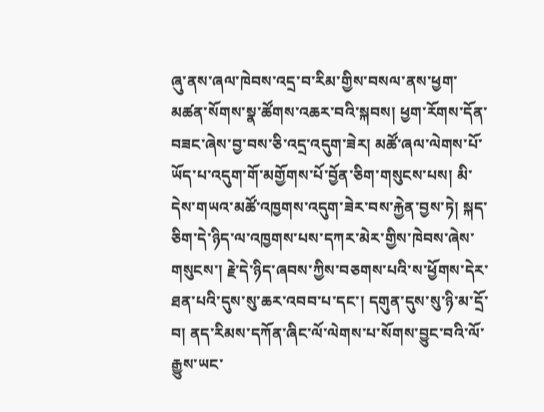ཞུ་ནས་ཞལ་ཁེབས་འདྲ་བ་རིམ་གྱིས་བསལ་ནས་ཕྱག་མཚན་སོགས་སྣ་ཚོགས་འཆར་བའི་སྐབས། ཕྱག་རོགས་དོན་བཟང་ཞེས་བྱ་བས་ཅི་འདྲ་འདུག་ཟེར། མཚོ་ཞལ་ལེགས་པོ་ཡོད་པ་འདུག་གོ་མགྱོགས་པོ་བྱོན་ཅིག་གསུངས་པས། མི་དེས་གཡའ་མཚོ་འཁྱགས་འདུག་ཟེར་བས་རྐྱེན་བྱས་ཏེ། སྐད་ཅིག་དེ་ཉིད་ལ་འཁྱགས་པས་དཀར་མེར་གྱིས་ཁེབས་ཞེས་གསུངས་། རྗེ་དེ་ཉིད་ཞབས་ཀྱིས་བཅགས་པའི་ས་ཕྱོགས་དེར་ཐན་པའི་དུས་སུ་ཆར་འབབ་པ་དང་། དགུན་དུས་སུ་ཉི་མ་དྲོ་བ། ནད་རིམས་དཀོན་ཞིང་ལོ་ལེགས་པ་སོགས་བྱུང་བའི་ལོ་རྒྱུས་ཡང་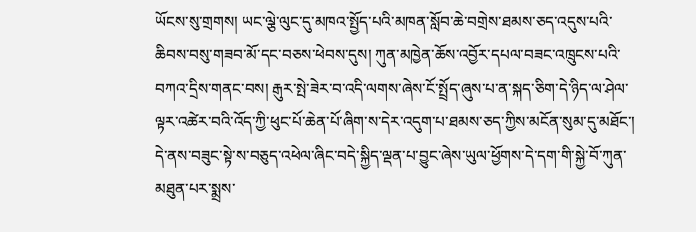ཡོངས་སུ་གྲགས། ཡང་ལྕེ་ལུང་དུ་མཁའ་སྤྱོད་པའི་མཁན་སློབ་ཆེ་བགྲེས་ཐམས་ཅད་འདུས་པའི་ཆིབས་བསུ་གཟབ་མོ་དང་བཅས་ཕེབས་དུས། ཀུན་མཁྱེན་ཆོས་འབྱོར་དཔལ་བཟང་འཁྲུངས་པའི་བཀའ་དྲིས་གནང་བས། རྒུར་སྤེ་ཟེར་བ་འདི་ལགས་ཞེས་ངོ་སྤྲོད་ཞུས་པ་ན་སྐད་ཅིག་དེ་ཉིད་ལ་ཤེལ་ལྟར་འཚེར་བའི་འོད་ཀྱི་ཕུང་པོ་ཆེན་པོ་ཞིག་ས་དེར་འདུག་པ་ཐམས་ཅད་ཀྱིས་མངོན་སུམ་དུ་མཐོང་། དེ་ནས་བཟུང་སྟེ་ས་བཅུད་འཕེལ་ཞིང་བདེ་སྐྱིད་ལྡན་པ་བྱུང་ཞེས་ཡུལ་ཕྱོགས་དེ་དག་གི་སྐྱེ་བོ་ཀུན་མཐུན་པར་སྨྲས་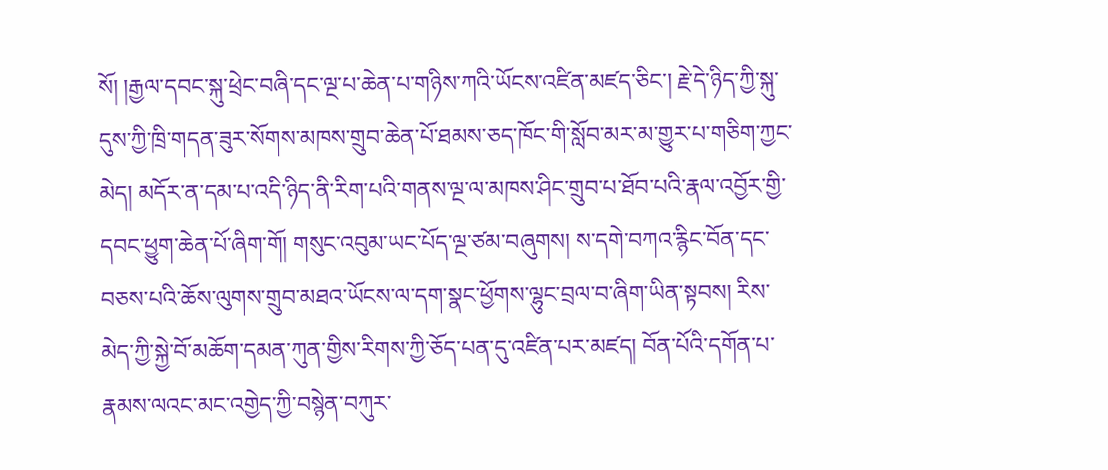སོ། །རྒྱལ་དབང་སྐུ་ཕྲེང་བཞི་དང་ལྔ་པ་ཆེན་པ་གཉིས་ཀའི་ཡོངས་འཛིན་མཛད་ཅིང་། རྗེ་དེ་ཉིད་ཀྱི་སྐུ་དུས་ཀྱི་ཁྲི་གདན་ཟུར་སོགས་མཁས་གྲུབ་ཆེན་པོ་ཐམས་ཅད་ཁོང་གི་སློབ་མར་མ་གྱུར་པ་གཅིག་ཀྱང་མེད། མདོར་ན་དམ་པ་འདི་ཉིད་ནི་རིག་པའི་གནས་ལྔ་ལ་མཁས་ཤིང་གྲུབ་པ་ཐོབ་པའི་རྣལ་འབྱོར་གྱི་དབང་ཕྱུག་ཆེན་པོ་ཞིག་གོ། གསུང་འབུམ་ཡང་པོད་ལྔ་ཙམ་བཞུགས། ས་དགེ་བཀའ་རྙིང་བོན་དང་བཅས་པའི་ཆོས་ལུགས་གྲུབ་མཐའ་ཡོངས་ལ་དག་སྣང་ཕྱོགས་ལྷུང་བྲལ་བ་ཞིག་ཡིན་སྟབས། རིས་མེད་ཀྱི་སྐྱེ་བོ་མཆོག་དམན་ཀུན་གྱིས་རིགས་ཀྱི་ཅོད་པན་དུ་འཛིན་པར་མཛད། བོན་པོའི་དགོན་པ་རྣམས་ལའང་མང་འགྱེད་ཀྱི་བསྙེན་བཀུར་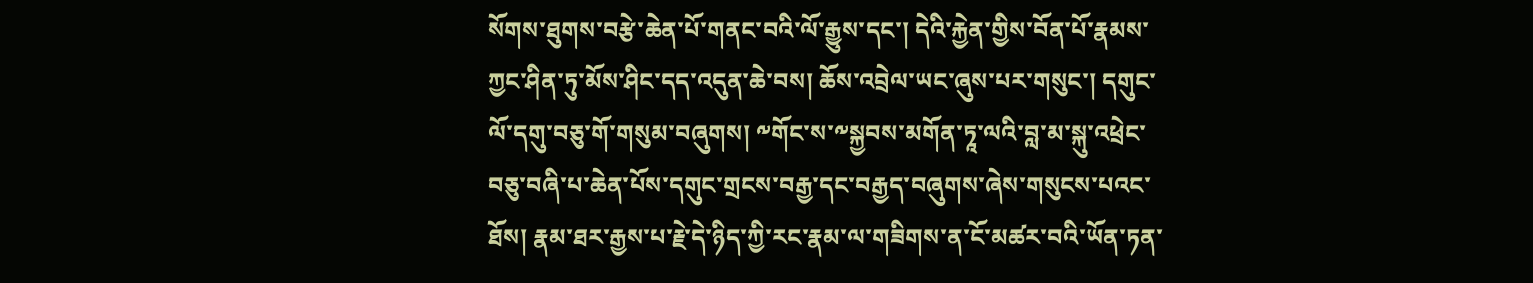སོགས་ཐུགས་བརྩེ་ཆེན་པོ་གནང་བའི་ལོ་རྒྱུས་དང་། དེའི་རྐྱེན་གྱིས་བོན་པོ་རྣམས་ཀྱང་ཤིན་ཏུ་མོས་ཤིང་དད་འདུན་ཆེ་བས། ཆོས་འབྲེལ་ཡང་ཞུས་པར་གསུང་། དགུང་ལོ་དགུ་བཅུ་གོ་གསུམ་བཞུགས། ༸གོང་ས་༸སྐྱབས་མགོན་ཏཱ་ལའི་བླ་མ་སྐུ་འཕྲེང་བཅུ་བཞི་པ་ཆེན་པོས་དགུང་གྲངས་བརྒྱ་དང་བརྒྱད་བཞུགས་ཞེས་གསུངས་པའང་ཐོས། རྣམ་ཐར་རྒྱས་པ་རྗེ་དེ་ཉིད་ཀྱི་རང་རྣམ་ལ་གཟིགས་ན་ངོ་མཚར་བའི་ཡོན་ཏན་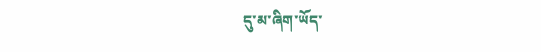དུ་མ་ཞིག་ཡོད་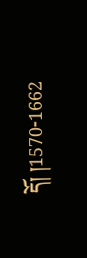དོ། །1570-1662